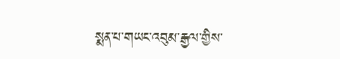སྨན་པ་གཡང་འབུམ་རྒྱལ་གྱིས་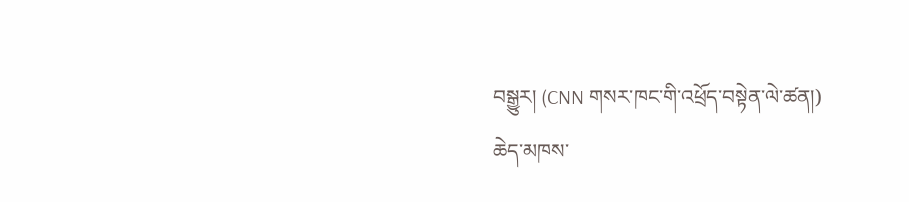བསྒྱུར། (CNN གསར་ཁང་གི་འཕྲོད་བསྟེན་ལེ་ཚན།)
ཆེད་མཁས་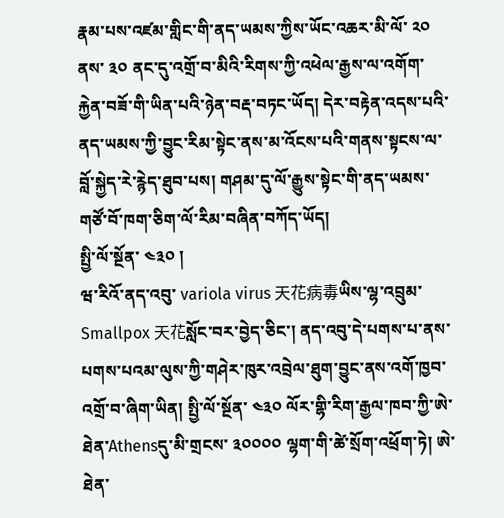རྣམ་པས་འཛམ་གླིང་གི་ནད་ཡམས་ཀྱིས་ཡོང་འཆར་མི་ལོ་ ༢༠ ནས་ ༣༠ ནང་དུ་འགྲོ་བ་མིའི་རིགས་ཀྱི་འཕེལ་རྒྱས་ལ་འགོག་རྐྱེན་བཟོ་གི་ཡིན་པའི་ཉེན་བརྡ་བཏང་ཡོད། དེར་བརྟེན་འདས་པའི་ནད་ཡམས་ཀྱི་བྱུང་རིམ་སྟེང་ནས་མ་འོངས་པའི་གནས་སྟངས་ལ་བློ་སྐྱེད་རེ་རྙེད་ཐུབ་པས། གཤམ་དུ་ལོ་རྒྱུས་སྟེང་གི་ནད་ཡམས་གཙོ་བོ་ཁག་ཅིག་ལོ་རིམ་བཞིན་བཀོད་ཡོད།
སྤྱི་ལོ་སྔོན་ ༤༣༠ །
ཝ་རིའོ་ནད་འབུ་ variola virus 天花病毒ཡིས་ལྷ་འབྲུམ་ Smallpox 天花སློང་བར་བྱེད་ཅིང་། ནད་འབུ་དེ་པགས་པ་ནས་པགས་པའམ་ལུས་ཀྱི་གཤེར་ཁུར་འབྲེལ་ཐུག་བྱུང་ནས་འགོ་ཁྱབ་འགྲོ་བ་ཞིག་ཡིན། སྤྱི་ལོ་སྔོན་ ༤༣༠ ལོར་གྷི་རིག་རྒྱལ་ཁབ་ཀྱི་ཨེ་ཐེན་Athensདུ་མི་གྲངས་ ༣༠༠༠༠ ལྷག་གི་ཚེ་སྲོག་འཕྲོག་ཏེ། ཨེ་ཐེན་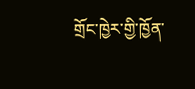གྲོང་ཁྱེར་གྱི་ཁྱོན་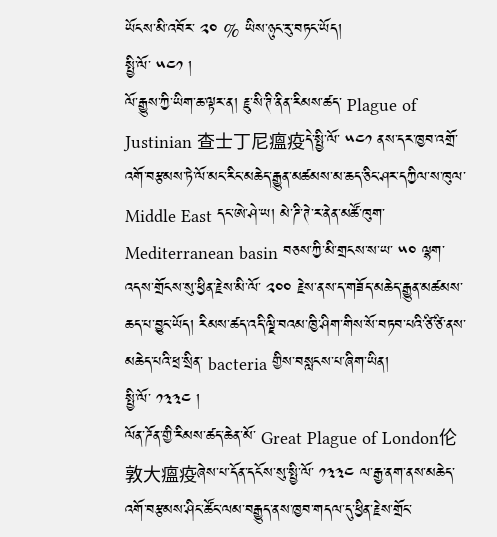ཡོངས་མི་འབོར་ ༢༠ % ཡིས་ཉུང་རུ་བཏང་ཡོད།
སྤྱི་ལོ་ ༥༤༡ །
ལོ་རྒྱུས་ཀྱི་ཡིག་ཆ་ལྟར་ན། རྗུ་སི་ཊི་ནིན་རིམས་ཚད་ Plague of Justinian 查士丁尼瘟疫དེ་སྤྱི་ལོ་ ༥༤༡ ནས་དར་ཁྱབ་འགྲོ་འགོ་བརྩམས་ཏེ་ལོ་མང་རིང་མཆེད་རྒྱུན་མཚམས་མ་ཆད་ཅིང་ཤར་དཀྱིལ་ས་ཁུལ་Middle East དང་ཨེ་ཤེ་ཡ། མེ་ཌི་ཊེ་ར་ནེན་མཚོ་ཁུག་ Mediterranean basin བཅས་ཀྱི་མི་གྲངས་ས་ཡ་ ༥༠ ལྷག་འདས་གྲོངས་སུ་ཕྱིན་རྗེས་མི་ལོ་ ༢༠༠ རྗེས་ནས་ད་གཟོད་མཆེད་རྒྱུན་མཚམས་ཆད་པ་བྱུང་ཡོད། རིམས་ཚད་འདི་ལྗི་བའམ་ཁྱི་ཤིག་གིས་སོ་བཏབ་པའི་ཙི་ཙི་ནས་མཆེད་པའི་ཕྲ་སྲིན་ bacteria གྱིས་བསླངས་པ་ཞིག་ཡིན།
སྤྱི་ལོ་ ༡༣༣༤ །
ལོན་ཌོན་གྱི་རིམས་ཚད་ཆེན་མོ་ Great Plague of London伦敦大瘟疫ཞེས་པ་དོན་དངོས་སུ་སྤྱི་ལོ་ ༡༣༣༤ ལ་རྒྱ་ནག་ནས་མཆེད་འགོ་བརྩམས་ཤིང་ཚོང་ལམ་བརྒྱུད་ནས་ཁྱབ་གདལ་དུ་ཕྱིན་རྗེས་གྲོང་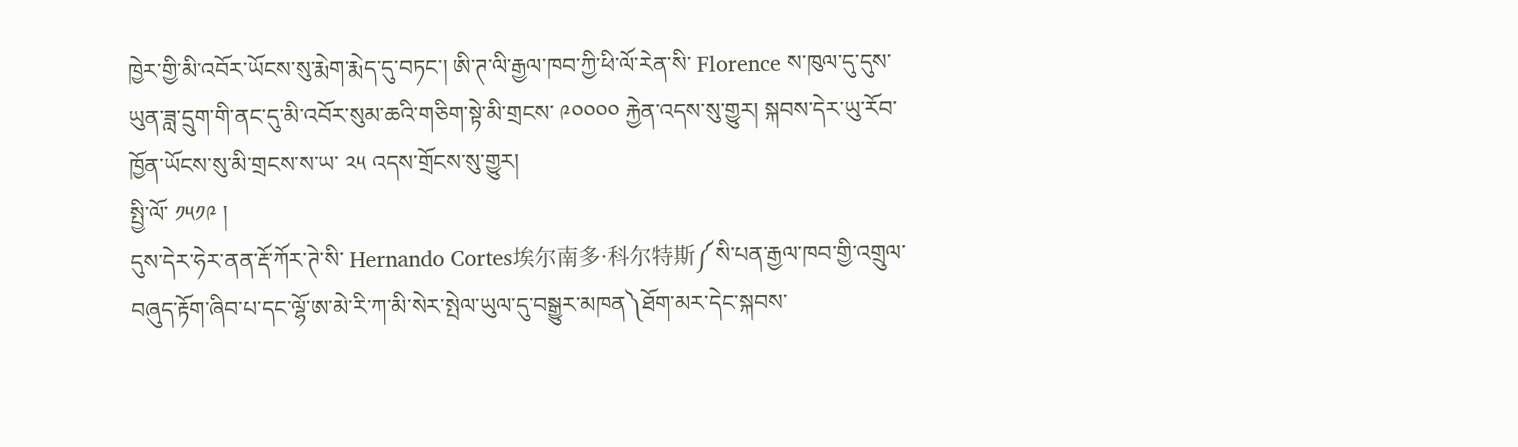ཁྱེར་གྱི་མི་འབོར་ཡོངས་སུ་རྨེག་རྨེད་དུ་བཏང་། ཨི་ཊ་ལི་རྒྱལ་ཁབ་ཀྱི་ཕི་ལོ་རེན་སི་ Florence ས་ཁུལ་དུ་དུས་ཡུན་ཟླ་དྲུག་གི་ནང་དུ་མི་འབོར་སུམ་ཆའི་གཅིག་སྟེ་མི་གྲངས་ ༩༠༠༠༠ རྐྱེན་འདས་སུ་གྱུར། སྐབས་དེར་ཡུ་རོབ་ཁྱོན་ཡོངས་སུ་མི་གྲངས་ས་ཡ་ ༢༥ འདས་གྲོངས་སུ་གྱུར།
སྤྱི་ལོ་ ༡༥༡༩ །
དུས་དེར་ཧེར་ནན་རྡོ་ཀོར་ཊེ་སི་ Hernando Cortes埃尔南多·科尔特斯༼སི་པན་རྒྱལ་ཁབ་གྱི་འགྲུལ་བཞུད་རྟོག་ཞིབ་པ་དང་ལྷོ་ཨ་མེ་རི་ཀ་མི་སེར་སྤེལ་ཡུལ་དུ་བསྒྱུར་མཁན༽ཐོག་མར་དེང་སྐབས་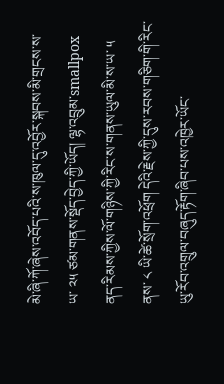མེ་ཞི་ཀོ་ཞེས་འབོད་པའི་ས་ཁུལ་དུ་འབྱོར་སྐབས་མི་གྲངས་ས་ཡ་ ༢༥ ཙམ་གནས་སྡོད་བྱེད་ཀྱི་ཡོད། ལྷ་འབྲུམ་smallpox ནད་རིམས་ཀྱིས་ལོ་གཉིས་ཀྱི་རིང་ས་གནས་ཡུལ་མི་ས་ཡ་ ༥ ནས་ ༨ ཡི་ཚེ་སྲོག་འཕྲོག དེའི་རྗེས་ཀྱི་དུས་རབས་གཅིག་གི་རིང་ཡུ་རོབ་འགྲུལ་བཞུད་རྟོག་ཞིབ་པས་འཁྱེར་ཡོང་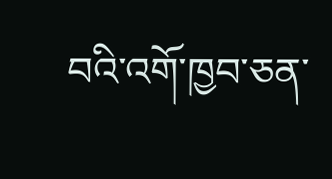བའི་འགོ་ཁྱབ་ཅན་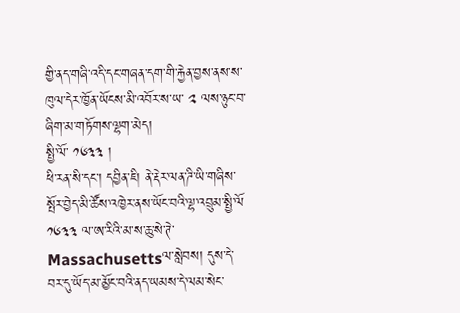གྱི་ནད་གཞི་འདི་དང་གཞན་དག་གི་རྐྱེན་བྱས་ནས་ས་ཁུལ་དེར་ཁྱོན་ཡོངས་མི་འབོར་ས་ཡ་ ༢ ལས་ཉུང་བ་ཞིག་མ་གཏོགས་ལྷག་མེད།
སྤྱི་ལོ་ ༡༦༣༣ །
ཕི་རན་སི་དང་། དབྱིན་ཇི། ནེ་རྡེར་ལན་ཌི་ཡི་གཞིས་སྤོར་བྱེད་མི་ཚོས་འཁྱེར་ནས་ཡོང་བའི་ལྷ་འབྲུམ་སྤྱི་ལོ ༡༦༣༣ ལ་ཨ་རིའི་མ་ས་ཆུ་སེ་ཊེ་ Massachusettsལ་སླེབས། དུས་དེ་བར་དུ་ཡོད་མ་མྱོང་བའི་ནད་ཡམས་དེ་ལམ་སེང་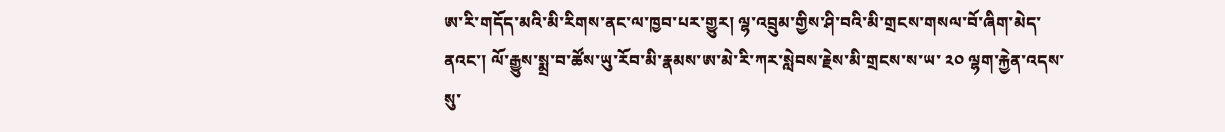ཨ་རི་གདོད་མའི་མི་རིགས་ནང་ལ་ཁྱབ་པར་གྱུར། ལྷ་འབྲུམ་གྱིས་ཤི་བའི་མི་གྲངས་གསལ་བོ་ཞིག་མེད་ནའང་། ལོ་རྒྱུས་སྨྲ་བ་ཚོས་ཡུ་རོབ་མི་རྣམས་ཨ་མེ་རི་ཀར་སླེབས་རྗེས་མི་གྲངས་ས་ཡ་ ༢༠ ལྷག་རྐྱེན་འདས་སུ་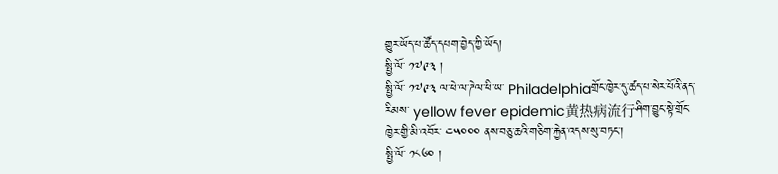གྱུར་ཡོད་པ་ཚོད་དཔག་བྱེད་ཀྱི་ཡོད།
སྤྱི་ལོ་ ༡༧༩༣ །
སྤྱི་ལོ་ ༡༧༩༣ ལ་ཕེ་ལ་ཌེལ་ཕི་ཡ་ Philadelphiaགྲོང་ཁྱེར་དུ་ཚད་པ་སེར་པོའི་ནད་རིམས་ yellow fever epidemic黄热病流行ཤིག་བྱུང་སྟེ་གྲོང་ཁྱེར་གྱི་མི་འབོར་ ༤༥༠༠༠ ནས་བཅུ་ཆའི་གཅིག་རྐྱེན་འདས་སུ་བཏང་།
སྤྱི་ལོ་ ༡༨༦༠ །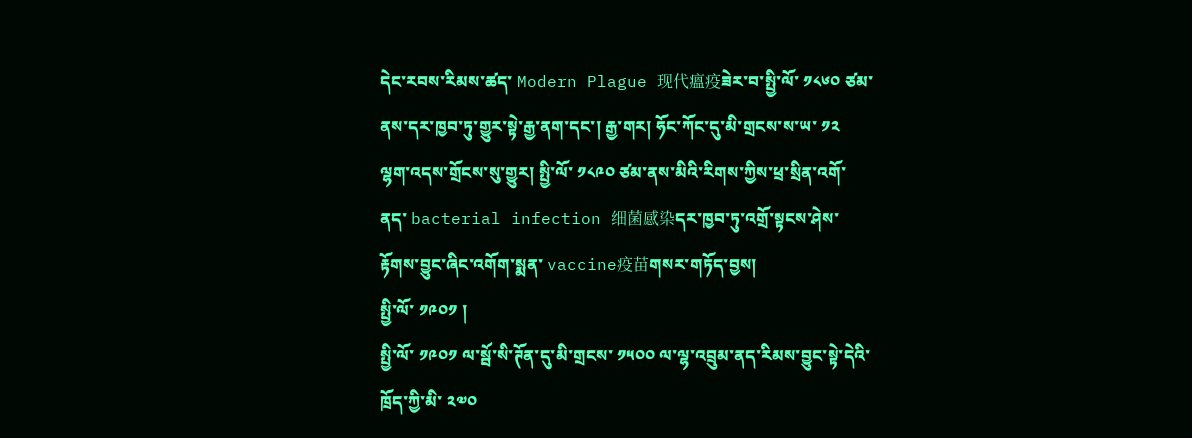དེང་རབས་རིམས་ཚད་ Modern Plague 现代瘟疫ཟེར་བ་སྤྱི་ལོ་ ༡༨༦༠ ཙམ་ནས་དར་ཁྱབ་ཏུ་གྱུར་སྟེ་རྒྱ་ནག་དང་། རྒྱ་གར། ཧོང་ཀོང་དུ་མི་གྲངས་ས་ཡ་ ༡༢ ལྷག་འདས་གྲོངས་སུ་གྱུར། སྤྱི་ལོ་ ༡༨༩༠ ཙམ་ནས་མིའི་རིགས་ཀྱིས་ཕྲ་སྲིན་འགོ་ནད་ bacterial infection 细菌感染དར་ཁྱབ་ཏུ་འགྲོ་སྟངས་ཤེས་རྟོགས་བྱུང་ཞིང་འགོག་སྨན་ vaccine疫苗གསར་གཏོད་བྱས།
སྤྱི་ལོ་ ༡༩༠༡ །
སྤྱི་ལོ་ ༡༩༠༡ ལ་སྦོ་སི་ཊོན་དུ་མི་གྲངས་ ༡༥༠༠ ལ་ལྷ་འབྲུམ་ནད་རིམས་བྱུང་སྟེ་དེའི་ཁྲོད་ཀྱི་མི་ ༢༧༠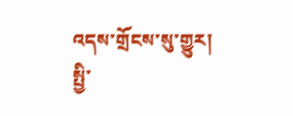འདས་གྲོངས་སུ་གྱུར།
སྤྱི་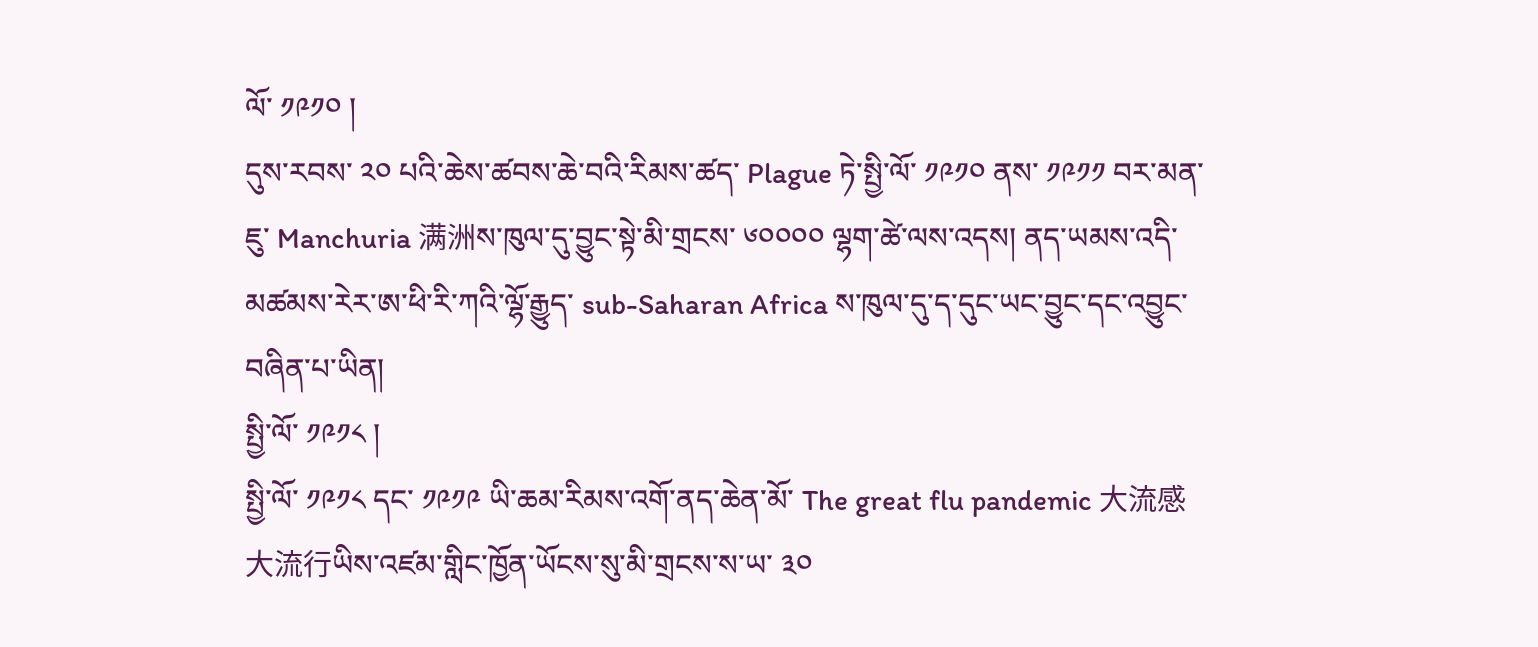ལོ་ ༡༩༡༠ །
དུས་རབས་ ༢༠ པའི་ཆེས་ཚབས་ཆེ་བའི་རིམས་ཚད་ Plague ཏེ་སྤྱི་ལོ་ ༡༩༡༠ ནས་ ༡༩༡༡ བར་མན་ཇུ་ Manchuria 满洲ས་ཁུལ་དུ་བྱུང་སྟེ་མི་གྲངས་ ༦༠༠༠༠ ལྷག་ཚེ་ལས་འདས། ནད་ཡམས་འདི་མཚམས་རེར་ཨ་ཕི་རི་ཀའི་ལྷོ་རྒྱུད་ sub-Saharan Africa ས་ཁུལ་དུ་ད་དུང་ཡང་བྱུང་དང་འབྱུང་བཞིན་པ་ཡིན།
སྤྱི་ལོ་ ༡༩༡༨ །
སྤྱི་ལོ་ ༡༩༡༨ དང་ ༡༩༡༩ ཡི་ཆམ་རིམས་འགོ་ནད་ཆེན་མོ་ The great flu pandemic 大流感大流行ཡིས་འཛམ་གླིང་ཁྱོན་ཡོངས་སུ་མི་གྲངས་ས་ཡ་ ༣༠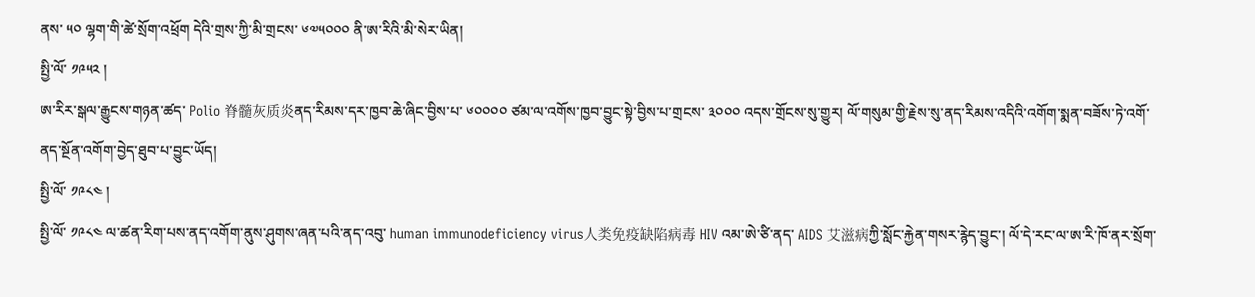ནས་ ༥༠ ལྷག་གི་ཚེ་སྲོག་འཕྲོག དེའི་གྲས་ཀྱི་མི་གྲངས་ ༦༧༥༠༠༠ ནི་ཨ་རིའི་མི་སེར་ཡིན།
སྤྱི་ལོ་ ༡༩༥༢ །
ཨ་རིར་སྒལ་རྒྱུངས་གཉན་ཚད་ Polio 脊髓灰质炎ནད་རིམས་དར་ཁྱབ་ཆེ་ཞིང་བྱིས་པ་ ༦༠༠༠༠ ཙམ་ལ་འགོས་ཁྱབ་བྱུང་སྟེ་བྱིས་པ་གྲངས་ ༣༠༠༠ འདས་གྲོངས་སུ་གྱུར། ལོ་གསུམ་གྱི་རྗེས་སུ་ནད་རིམས་འདིའི་འགོག་སྨན་བཟོས་ཏེ་འགོ་ནད་སྔོན་འགོག་བྱེད་ཐུབ་པ་བྱུང་ཡོད།
སྤྱི་ལོ་ ༡༩༨༤ །
སྤྱི་ལོ་ ༡༩༨༤ ལ་ཚན་རིག་པས་ནད་འགོག་ནུས་ཤུགས་ཞན་པའི་ནད་འབུ་ human immunodeficiency virus人类免疫缺陷病毒 HIV འམ་ཨེ་ཙི་ནད་ AIDS 艾滋病ཀྱི་སློང་རྐྱེན་གསར་རྙེད་བྱུང་། ལོ་དེ་རང་ལ་ཨ་རི་ཁོ་ནར་སྲོག་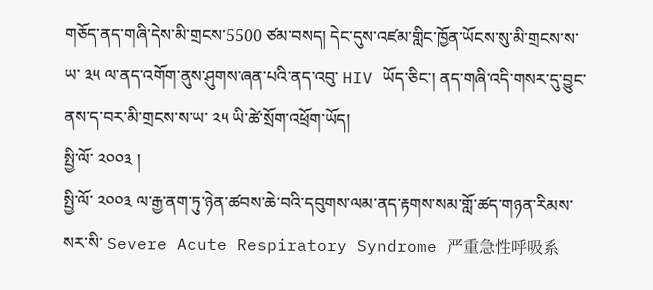གཅོད་ནད་གཞི་དེས་མི་གྲངས་5500 ཙམ་བསད། དེང་དུས་འཛམ་གླིང་ཁྱོན་ཡོངས་སུ་མི་གྲངས་ས་ཡ་ ༣༥ ལ་ནད་འགོག་ནུས་ཤུགས་ཞན་པའི་ནད་འབུ་ HIV ཡོད་ཅིང་། ནད་གཞི་འདི་གསར་དུ་བྱུང་ནས་ད་བར་མི་གྲངས་ས་ཡ་ ༢༥ ཡི་ཚེ་སྲོག་འཕྲོག་ཡོད།
སྤྱི་ལོ་ ༢༠༠༣ །
སྤྱི་ལོ་ ༢༠༠༣ ལ་རྒྱ་ནག་ཏུ་ཉེན་ཚབས་ཆེ་བའི་དབུགས་ལམ་ནད་རྟགས་སམ་གློ་ཚད་གཉན་རིམས་སར་སི་ Severe Acute Respiratory Syndrome 严重急性呼吸系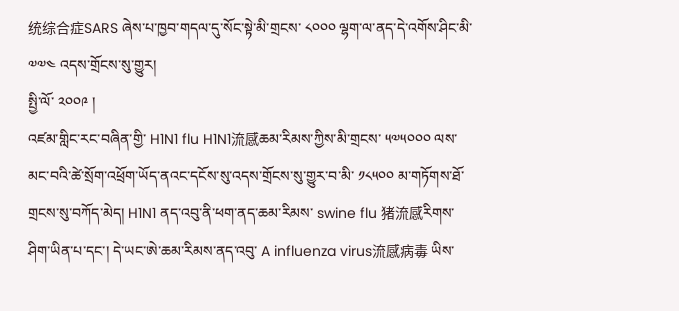统综合症SARS ཞེས་པ་ཁྱབ་གདལ་དུ་སོང་སྟེ་མི་གྲངས་ ༨༠༠༠ ལྷག་ལ་ནད་དེ་འགོས་ཤིང་མི་ ༧༧༤ འདས་གྲོངས་སུ་གྱུར།
སྤྱི་ལོ་ ༢༠༠༩ །
འཛམ་གླིང་རང་བཞིན་གྱི་ H1N1 flu H1N1流感ཆམ་རིམས་ཀྱིས་མི་གྲངས་ ༥༧༥༠༠༠ ལས་མང་བའི་ཚེ་སྲོག་འཕྲོག་ཡོད་ནའང་དངོས་སུ་འདས་གྲོངས་སུ་གྱུར་བ་མི་ ༡༨༥༠༠ མ་གཏོགས་ཐོ་གྲངས་སུ་བཀོད་མེད། H1N1 ནད་འབུ་ནི་ཕག་ནད་ཆམ་རིམས་ swine flu 猪流感རིགས་ཤིག་ཡིན་པ་དང་། དེ་ཡང་ཨེ་ཆམ་རིམས་ནད་འབུ་ A influenza virus流感病毒 ཡིས་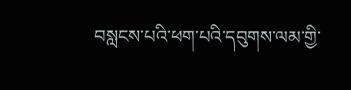བསླངས་པའི་ཕག་པའི་དབུགས་ལམ་གྱི་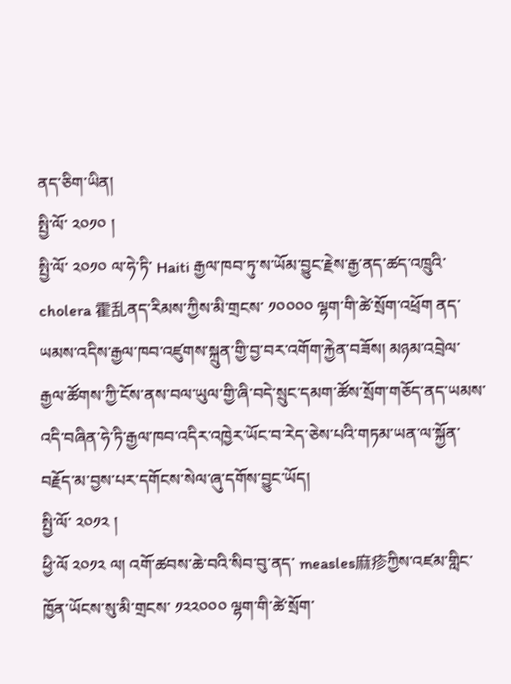ནད་ཅིག་ཡིན།
སྤྱི་ལོ་ ༢༠༡༠ །
སྤྱི་ལོ་ ༢༠༡༠ ལ་ཧེ་ཏི་ Haiti རྒྱལ་ཁབ་ཏུ་ས་ཡོམ་བྱུང་རྗེས་རྒྱ་ནད་ཚད་འཁྲུའི་ cholera 霍乱ནད་རིམས་ཀྱིས་མི་གྲངས་ ༡༠༠༠༠ ལྷག་གི་ཚེ་སྲོག་འཕྲོག ནད་ཡམས་འདིས་རྒྱལ་ཁབ་འཛུགས་སྐྲུན་གྱི་བྱ་བར་འགོག་རྐྱེན་བཟོས། མཉམ་འབྲེལ་རྒྱལ་ཚོགས་ཀྱི་ངོས་ནས་བལ་ཡུལ་གྱི་ཞི་བདེ་སྲུང་དམག་ཚོས་སྲོག་གཅོད་ནད་ཡམས་འདི་བཞིན་ཧེ་ཏི་རྒྱལ་ཁབ་འདིར་འཁྱེར་ཡོང་བ་རེད་ཅེས་པའི་གཏམ་ཡན་ལ་སྐྱོན་བརྗོད་མ་བྱས་པར་དགོངས་སེལ་ཞུ་དགོས་བྱུང་ཡོད།
སྤྱི་ལོ་ ༢༠༡༢ །
ཕྱི་ལོ ༢༠༡༢ ལ། འགོ་ཚབས་ཆེ་བའི་སིབ་བུ་ནད་ measles麻疹ཀྱིས་འཛམ་གླིང་ཁྱོན་ཡོངས་སུ་མི་གྲངས་ ༡༢༢༠༠༠ ལྷག་གི་ཚེ་སྲོག་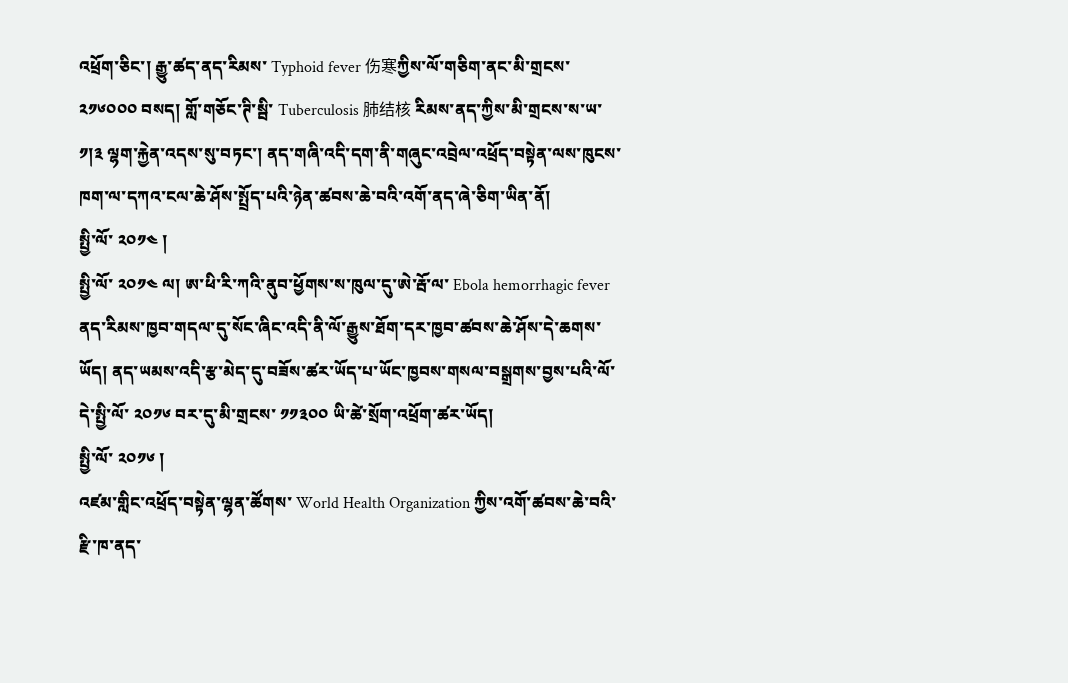འཕྲོག་ཅིང་། རྒྱུ་ཚད་ནད་རིམས་ Typhoid fever 伤寒ཀྱིས་ལོ་གཅིག་ནང་མི་གྲངས་ ༢༡༦༠༠༠ བསད། གློ་གཅོང་ཊི་སྦི་ Tuberculosis 肺结核 རིམས་ནད་ཀྱིས་མི་གྲངས་ས་ཡ་ ༡།༣ ལྷག་རྐྱེན་འདས་སུ་བཏང་། ནད་གཞི་འདི་དག་ནི་གཞུང་འབྲེལ་འཕྲོད་བསྟེན་ལས་ཁུངས་ཁག་ལ་དཀའ་ངལ་ཆེ་ཤོས་སྤྲོད་པའི་ཉེན་ཚབས་ཆེ་བའི་འགོ་ནད་ཞེ་ཅིག་ཡིན་ནོ།
སྤྱི་ལོ་ ༢༠༡༤ །
སྤྱི་ལོ་ ༢༠༡༤ ལ། ཨ་ཕི་རི་ཀའི་ནུབ་ཕྱོགས་ས་ཁུལ་དུ་ཨེ་རྦོ་ལ་ Ebola hemorrhagic fever ནད་རིམས་ཁྱབ་གདལ་དུ་སོང་ཞིང་འདི་ནི་ལོ་རྒྱུས་ཐོག་དར་ཁྱབ་ཚབས་ཆེ་ཤོས་དེ་ཆགས་ཡོད། ནད་ཡམས་འདི་རྩ་མེད་དུ་བཟོས་ཚར་ཡོད་པ་ཡོང་ཁྱབས་གསལ་བསྒྲགས་བྱས་པའི་ལོ་དེ་སྤྱི་ལོ་ ༢༠༡༦ བར་དུ་མི་གྲངས་ ༡༡༣༠༠ ཡི་ཚེ་སྲོག་འཕྲོག་ཚར་ཡོད།
སྤྱི་ལོ་ ༢༠༡༦ །
འཛམ་གླིང་འཕྲོད་བསྟེན་ལྷན་ཚོགས་ World Health Organization ཀྱིས་འགོ་ཚབས་ཆེ་བའི་རྫི་ཁ་ནད་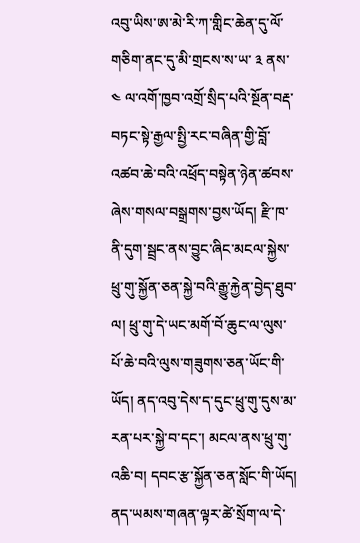འབུ་ཡིས་ཨ་མེ་རི་ཀ་གླིང་ཆེན་དུ་ལོ་གཅིག་ནང་དུ་མི་གྲངས་ས་ཡ་ ༣ ནས་ ༤ ལ་འགོ་ཁྱབ་འགྲོ་སྲིད་པའི་སྔོན་བརྡ་བཏང་སྟེ་རྒྱལ་སྤྱི་རང་བཞིན་གྱི་བློ་འཚབ་ཆེ་བའི་འཕྲོད་བསྟེན་ཉེན་ཚབས་ཞེས་གསལ་བསྒྲགས་བྱས་ཡོད། རྫི་ཁ་ནི་དུག་སྦྲང་ནས་བྱུང་ཞིང་མངལ་སྐྱེས་ཕྲུ་གུ་སྐྱོན་ཅན་སྐྱེ་བའི་རྒྱུ་རྐྱེན་བྱེད་ཐུབ་ལ། ཕྲུ་གུ་དེ་ཡང་མགོ་བོ་ཆུང་ལ་ལུས་པོ་ཆེ་བའི་ལུས་གཟུགས་ཅན་ཡོང་གི་ཡོད། ནད་འབུ་དེས་ད་དུང་ཕྲུ་གུ་དུས་མ་རན་པར་སྐྱེ་བ་དང་། མངལ་ནས་ཕྲུ་གུ་འཆི་བ། དབང་རྩ་སྐྱོན་ཅན་སློང་གི་ཡོད། ནད་ཡམས་གཞན་ལྟར་ཚེ་སྲོག་ལ་དེ་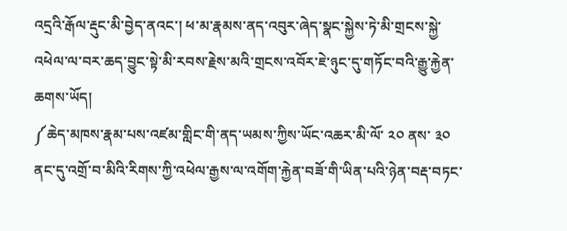འདྲའི་རྒོལ་རྡུང་མི་བྱེད་ནའང་། ཕ་མ་རྣམས་ནད་འབུར་ཞེད་སྣང་སྐྱེས་ཏེ་མི་གྲངས་སྐྱེ་འཕེལ་ལ་བར་ཆད་བྱུང་སྟེ་མི་རབས་རྗེས་མའི་གྲངས་འབོར་ཇེ་ཉུང་དུ་གཏོང་བའི་རྒྱུ་རྐྱེན་ཆགས་ཡོད།
༼ཆེད་མཁས་རྣམ་པས་འཛམ་གླིང་གི་ནད་ཡམས་ཀྱིས་ཡོང་འཆར་མི་ལོ་ ༢༠ ནས་ ༣༠ ནང་དུ་འགྲོ་བ་མིའི་རིགས་ཀྱི་འཕེལ་རྒྱས་ལ་འགོག་རྐྱེན་བཟོ་གི་ཡིན་པའི་ཉེན་བརྡ་བཏང་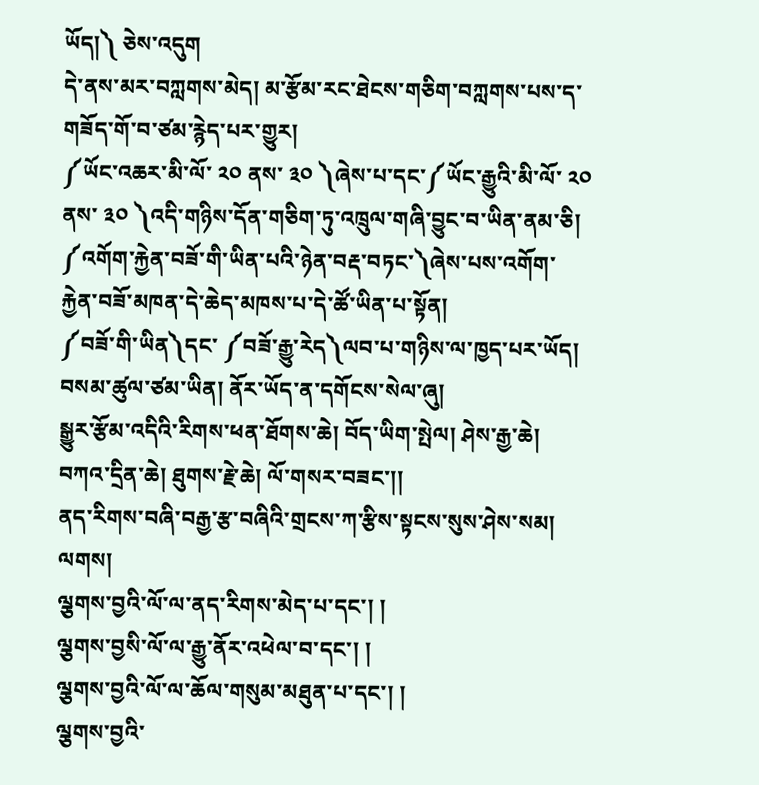ཡོད།༽ ཅེས་འདུག
དེ་ནས་མར་བཀླགས་མེད། མ་རྩོམ་རང་ཐེངས་གཅིག་བཀླགས་པས་ད་གཟོད་གོ་བ་ཙམ་རྙེད་པར་གྱུར།
༼ཡོང་འཆར་མི་ལོ་ ༢༠ ནས་ ༣༠ ༽ཞེས་པ་དང་༼ཡོང་རྒྱུའི་མི་ལོ་ ༢༠ ནས་ ༣༠ ༽འདི་གཉིས་དོན་གཅིག་ཏུ་འཁྲུལ་གཞི་བྱུང་བ་ཡིན་ནམ་ཅི།
༼འགོག་རྐྱེན་བཟོ་གི་ཡིན་པའི་ཉེན་བརྡ་བཏང་༽ཞེས་པས་འགོག་རྐྱེན་བཟོ་མཁན་དེ་ཆེད་མཁས་པ་དེ་ཚོ་ཡིན་པ་སྟོན།
༼བཟོ་གི་ཡིན༽དང་ ༼བཟོ་རྒྱུ་རེད༽ལབ་པ་གཉིས་ལ་ཁྱད་པར་ཡོད། བསམ་ཚུལ་ཙམ་ཡིན། ནོར་ཡོད་ན་དགོངས་སེལ་ཞུ།
སྒྱུར་རྩོམ་འདིའི་རིགས་ཕན་ཐོགས་ཆེ། བོད་ཡིག་སྤེལ། ཤེས་རྒྱ་ཆེ། བཀའ་དྲིན་ཆེ། ཐུགས་རྗེ་ཆེ། ལོ་གསར་བཟང་།།
ནད་རིགས་བཞི་བརྒྱ་རྩ་བཞིའི་གྲངས་ཀ་རྩིས་སྟངས་སུས་ཤེས་སམ། ལགས།
ལྕགས་བྱའི་ལོ་ལ་ནད་རིགས་མེད་པ་དང་། །
ལྕགས་བྱསི་ལོ་ལ་རྒྱུ་ནོར་འཕེལ་བ་དང་། །
ལྕགས་བྱའི་ལོ་ལ་ཆོལ་གསུམ་མཐུན་པ་དང་། །
ལྕགས་བྱའི་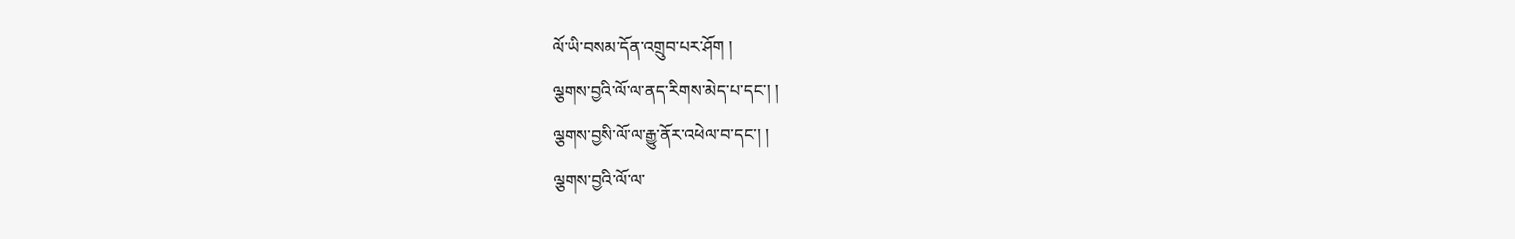ལོ་ཡི་བསམ་དོན་འགྲུབ་པར་ཤོག །
ལྕགས་བྱའི་ལོ་ལ་ནད་རིགས་མེད་པ་དང་། །
ལྕགས་བྱསི་ལོ་ལ་རྒྱུ་ནོར་འཕེལ་བ་དང་། །
ལྕགས་བྱའི་ལོ་ལ་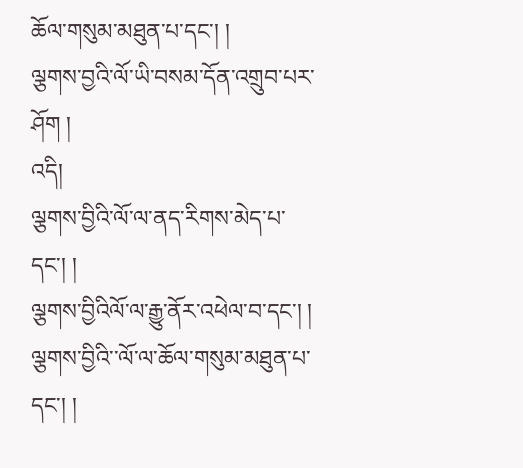ཆོལ་གསུམ་མཐུན་པ་དང་། །
ལྕགས་བྱའི་ལོ་ཡི་བསམ་དོན་འགྲུབ་པར་ཤོག །
འདི།
ལྕགས་བྱིའི་ལོ་ལ་ནད་རིགས་མེད་པ་དང་། །
ལྕགས་བྱིའིལོ་ལ་རྒྱུ་ནོར་འཕེལ་བ་དང་། །
ལྕགས་བྱིའི་་ལོ་ལ་ཆོལ་གསུམ་མཐུན་པ་དང་། །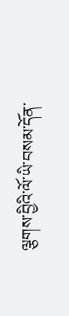ལྕགས་བྱིའི་ལོ་ཡི་བསམ་དོན་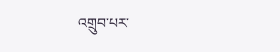འགྲུབ་པར་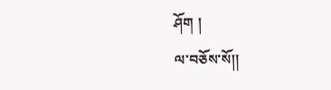ཤོག །
ལ་བཅོས་སོ།།